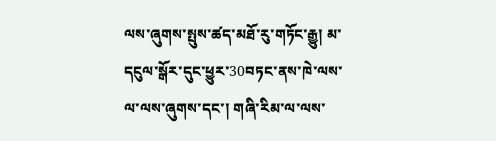ལས་ཞུགས་སྤུས་ཚད་མཐོ་རུ་གཏོང་རྒྱུ། མ་དངུལ་སྒོར་དུང་ཕྱུར་30བཏང་ནས་ཁེ་ལས་ལ་ལས་ཞུགས་དང་། གཞི་རིམ་ལ་ལས་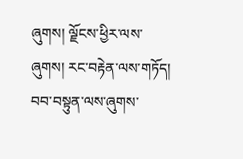ཞུགས། ལྗོངས་ཕྱིར་ལས་ཞུགས། རང་བརྟེན་ལས་གཏོད། བབ་བསྟུན་ལས་ཞུགས་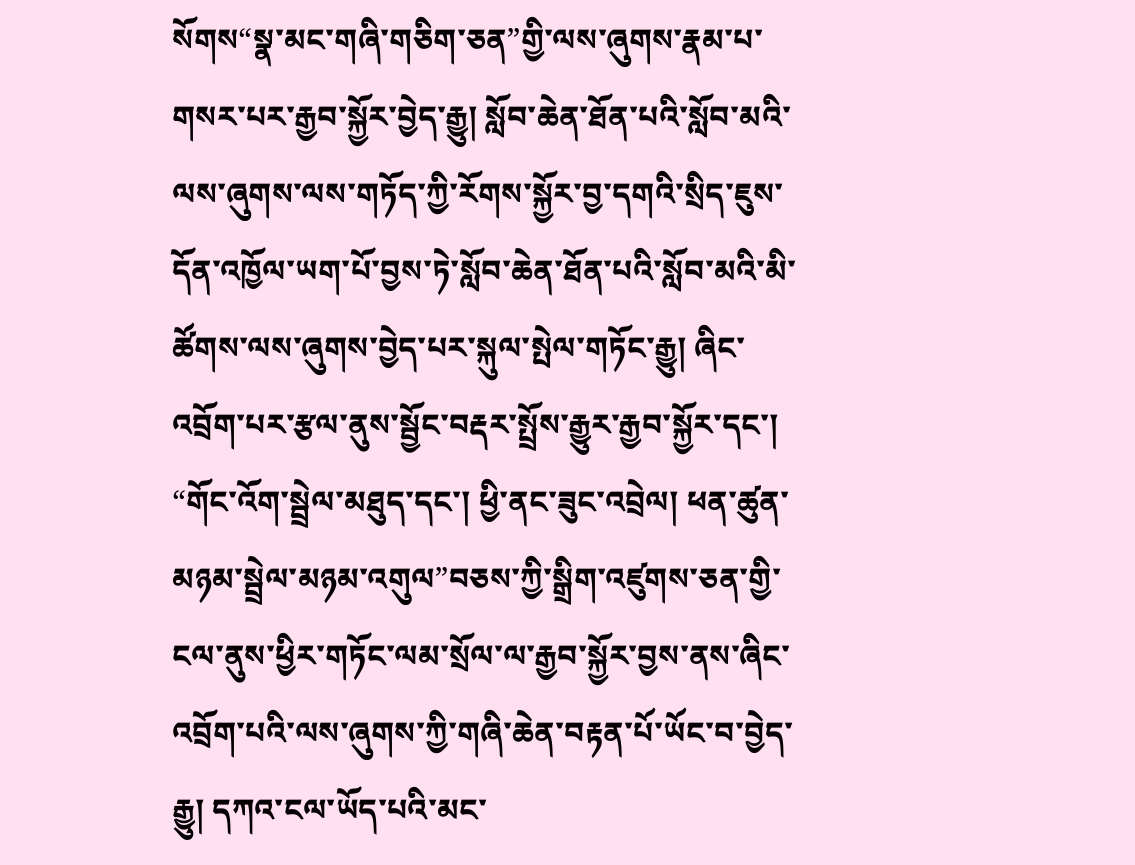སོགས“སྣ་མང་གཞི་གཅིག་ཅན”གྱི་ལས་ཞུགས་རྣམ་པ་གསར་པར་རྒྱབ་སྐྱོར་བྱེད་རྒྱུ། སློབ་ཆེན་ཐོན་པའི་སློབ་མའི་ལས་ཞུགས་ལས་གཏོད་ཀྱི་རོགས་སྐྱོར་བྱ་དགའི་སྲིད་ཇུས་དོན་འཁྱོལ་ཡག་པོ་བྱས་ཏེ་སློབ་ཆེན་ཐོན་པའི་སློབ་མའི་མི་ཚོགས་ལས་ཞུགས་བྱེད་པར་སྐུལ་སྤེལ་གཏོང་རྒྱུ། ཞིང་འབྲོག་པར་རྩལ་ནུས་སྦྱོང་བརྡར་སྤྲོས་རྒྱུར་རྒྱབ་སྐྱོར་དང་། “གོང་འོག་སྦྲེལ་མཐུད་དང་། ཕྱི་ནང་ཟུང་འབྲེལ། ཕན་ཚུན་མཉམ་སྦྲེལ་མཉམ་འགུལ”བཅས་ཀྱི་སྒྲིག་འཛུགས་ཅན་གྱི་ངལ་ནུས་ཕྱིར་གཏོང་ལམ་སྲོལ་ལ་རྒྱབ་སྐྱོར་བྱས་ནས་ཞིང་འབྲོག་པའི་ལས་ཞུགས་ཀྱི་གཞི་ཆེན་བརྟན་པོ་ཡོང་བ་བྱེད་རྒྱུ། དཀའ་ངལ་ཡོད་པའི་མང་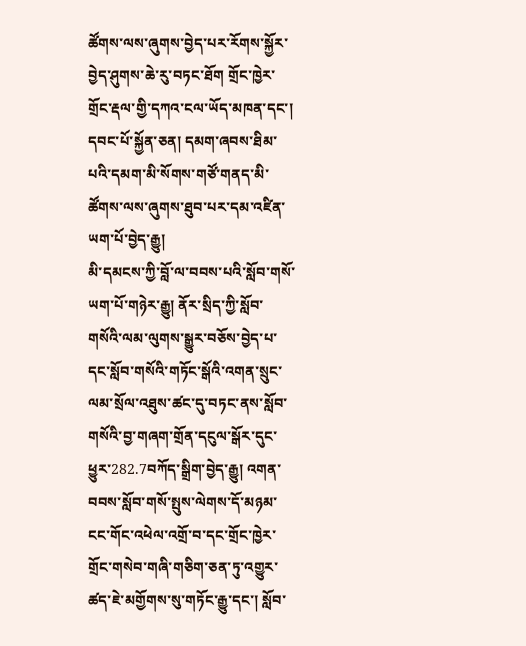ཚོགས་ལས་ཞུགས་བྱེད་པར་རོགས་སྐྱོར་བྱེད་ཤུགས་ཆེ་རུ་བཏང་ཐོག གྲོང་ཁྱེར་གྲོང་རྡལ་གྱི་དཀའ་ངལ་ཡོད་མཁན་དང་། དབང་པོ་སྐྱོན་ཅན། དམག་ཞབས་ཐིམ་པའི་དམག་མི་སོགས་གཙོ་གནད་མི་ཚོགས་ལས་ཞུགས་ཐུབ་པར་དམ་འཛིན་ཡག་པོ་བྱེད་རྒྱུ།
མི་དམངས་ཀྱི་བློ་ལ་བབས་པའི་སློབ་གསོ་ཡག་པོ་གཉེར་རྒྱུ། ནོར་སྲིད་ཀྱི་སློབ་གསོའི་ལམ་ལུགས་སྒྱུར་བཅོས་བྱེད་པ་དང་སློབ་གསོའི་གཏོང་སྒོའི་འགན་སྲུང་ལམ་སྲོལ་འཐུས་ཚང་དུ་བཏང་ནས་སློབ་གསོའི་བྱ་གཞག་གྲོན་དངུལ་སྒོར་དུང་ཕྱུར་282.7བཀོད་སྒྲིག་བྱེད་རྒྱུ། འགན་བབས་སློབ་གསོ་སྤུས་ལེགས་དོ་མཉམ་ངང་གོང་འཕེལ་འགྲོ་བ་དང་གྲོང་ཁྱེར་གྲོང་གསེབ་གཞི་གཅིག་ཅན་ཏུ་འགྱུར་ཚད་ཇེ་མགྱོགས་སུ་གཏོང་རྒྱུ་དང་། སློབ་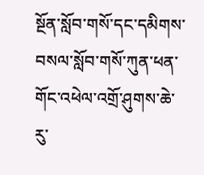སྔོན་སློབ་གསོ་དང་དམིགས་བསལ་སློབ་གསོ་ཀུན་ཕན་གོང་འཕེལ་འགྲོ་ཤུགས་ཆེ་རུ་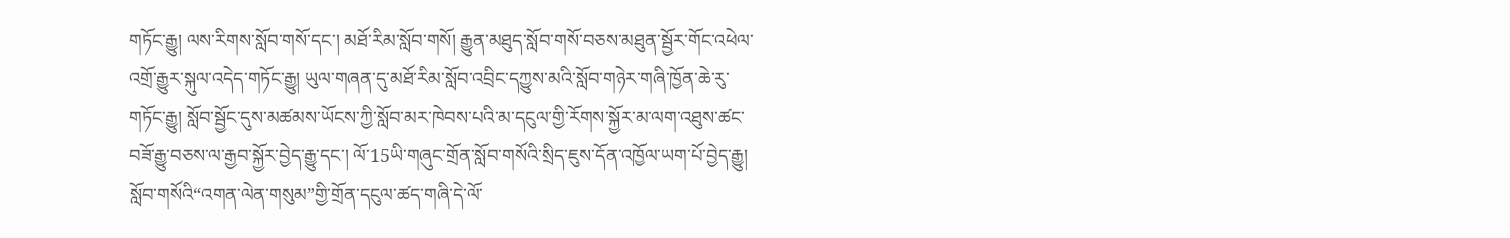གཏོང་རྒྱུ། ལས་རིགས་སློབ་གསོ་དང་། མཐོ་རིམ་སློབ་གསོ། རྒྱུན་མཐུད་སློབ་གསོ་བཅས་མཐུན་སྦྱོར་གོང་འཕེལ་འགྲོ་རྒྱུར་སྐུལ་འདེད་གཏོང་རྒྱུ། ཡུལ་གཞན་དུ་མཐོ་རིམ་སློབ་འབྲིང་དཀྱུས་མའི་སློབ་གཉེར་གཞི་ཁྱོན་ཆེ་རུ་གཏོང་རྒྱུ། སློབ་སྦྱོང་དུས་མཚམས་ཡོངས་ཀྱི་སློབ་མར་ཁེབས་པའི་མ་དངུལ་གྱི་རོགས་སྐྱོར་མ་ལག་འཐུས་ཚང་བཟོ་རྒྱུ་བཅས་ལ་རྒྱབ་སྐྱོར་བྱེད་རྒྱུ་དང་། ལོ་15ཡི་གཞུང་གྲོན་སློབ་གསོའི་སྲིད་ཇུས་དོན་འཁྱོལ་ཡག་པོ་བྱེད་རྒྱུ། སློབ་གསོའི“འགན་ལེན་གསུམ”གྱི་གྲོན་དངུལ་ཚད་གཞི་དེ་ལོ་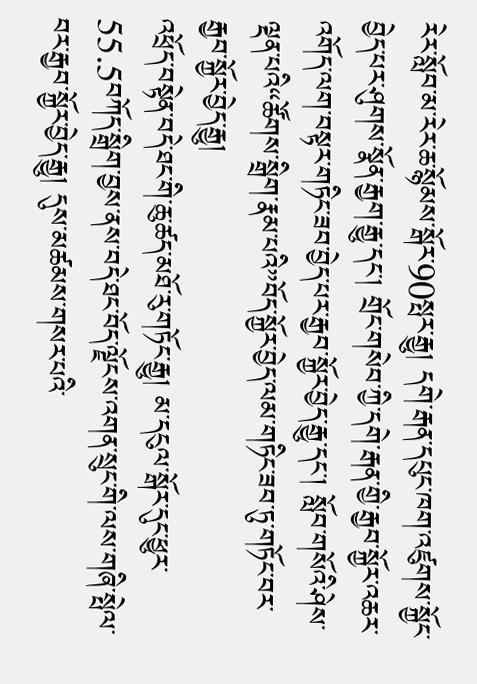རེར་སློབ་མ་རེར་ཆ་སྙོམས་སྒོར་90སྤར་རྒྱུ། དགེ་རྒན་དཔུང་ཁག་འཛུགས་སྐྱོང་བྱེད་པར་ཤུགས་སྣོན་རྒྱག་རྒྱུ་དང་། གྲོང་གསེབ་ཀྱི་དགེ་རྒན་གྱི་རྒྱབ་སྐྱོར་འཆར་འགོད་ལག་བསྟར་གཏིང་ཟབ་བྱེད་པར་རྒྱབ་སྐྱོར་བྱེད་རྒྱུ་དང་། སློབ་གསོའི་ཤེས་ལྡན་པའི“ཚོགས་སྒྲིག་རྣམ་པའི”བོད་སྐྱོར་བྱེད་ལམ་གཏིང་ཟབ་ཏུ་གཏོང་བར་རྒྱབ་སྐྱོར་བྱེད་རྒྱུ།
འཕྲོད་བསྟེན་བདེ་ཐང་གི་ཆུ་ཚད་མཐོ་རུ་གཏོང་རྒྱུ། མ་དངུལ་སྒོར་དུང་ཕྱུར་55.5བཀོད་སྒྲིག་བྱས་ནས་བདེ་ཐང་བོད་ལྗོངས་འགན་སྲུང་གི་ལས་གཞི་སྤེལ་བར་རྒྱབ་སྐྱོར་བྱེད་རྒྱུ། དུས་མཚམས་གསར་པའི་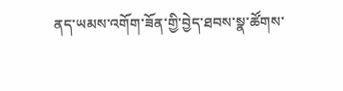ནད་ཡམས་འགོག་ཟོན་གྱི་བྱེད་ཐབས་སྣ་ཚོགས་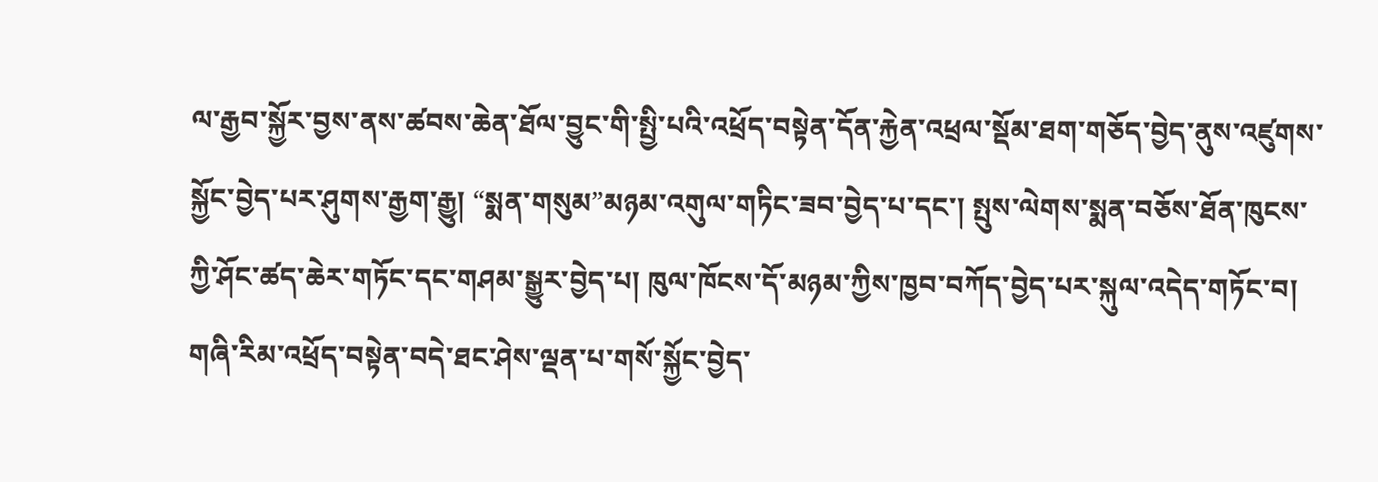ལ་རྒྱབ་སྐྱོར་བྱས་ནས་ཚབས་ཆེན་ཐོལ་བྱུང་གི་སྤྱི་པའི་འཕྲོད་བསྟེན་དོན་རྐྱེན་འཕྲལ་སྡོམ་ཐག་གཅོད་བྱེད་ནུས་འཛུགས་སྐྱོང་བྱེད་པར་ཤུགས་རྒྱག་རྒྱུ། “སྨན་གསུམ”མཉམ་འགུལ་གཏིང་ཟབ་བྱེད་པ་དང་། སྤུས་ལེགས་སྨན་བཅོས་ཐོན་ཁུངས་ཀྱི་ཤོང་ཚད་ཆེར་གཏོང་དང་གཤམ་སྒྱུར་བྱེད་པ། ཁུལ་ཁོངས་དོ་མཉམ་ཀྱིས་ཁྱབ་བཀོད་བྱེད་པར་སྐུལ་འདེད་གཏོང་བ། གཞི་རིམ་འཕྲོད་བསྟེན་བདེ་ཐང་ཤེས་ལྡན་པ་གསོ་སྐྱོང་བྱེད་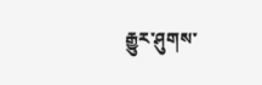རྒྱུར་ཤུགས་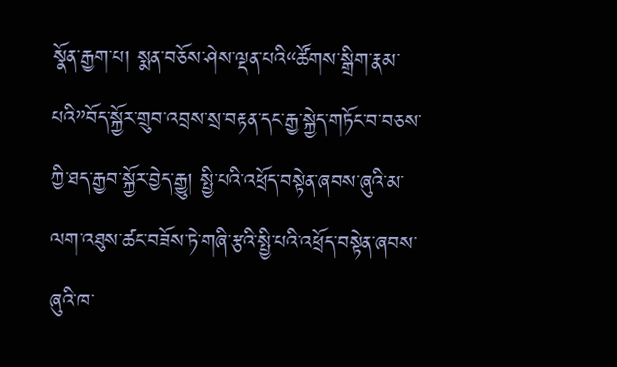སྣོན་རྒྱག་པ། སྨན་བཅོས་ཤེས་ལྡན་པའི“ཚོགས་སྒྲིག་རྣམ་པའི”བོད་སྐྱོར་གྲུབ་འབྲས་སྲ་བརྟན་དང་རྒྱ་སྐྱེད་གཏོང་བ་བཅས་ཀྱི་ཐད་རྒྱབ་སྐྱོར་བྱེད་རྒྱུ། སྤྱི་པའི་འཕྲོད་བསྟེན་ཞབས་ཞུའི་མ་ལག་འཐུས་ཚང་བཟོས་ཏེ་གཞི་རྩའི་སྤྱི་པའི་འཕྲོད་བསྟེན་ཞབས་ཞུའི་ཁ་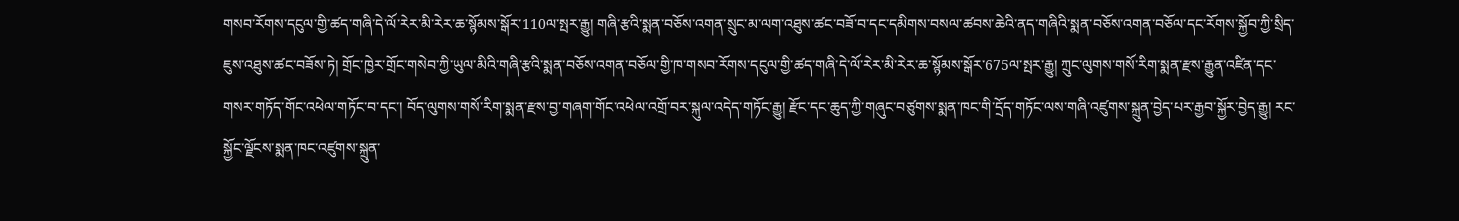གསབ་རོགས་དངུལ་གྱི་ཚད་གཞི་དེ་ལོ་རེར་མི་རེར་ཆ་སྙོམས་སྒོར་110ལ་སྤར་རྒྱུ། གཞི་རྩའི་སྨན་བཅོས་འགན་སྲུང་མ་ལག་འཐུས་ཚང་བཟོ་བ་དང་དམིགས་བསལ་ཚབས་ཆེའི་ནད་གཞིའི་སྨན་བཅོས་འགན་བཅོལ་དང་རོགས་སྐྱོབ་ཀྱི་སྲིད་ཇུས་འཐུས་ཚང་བཟོས་ཏེ། གྲོང་ཁྱེར་གྲོང་གསེབ་ཀྱི་ཡུལ་མིའི་གཞི་རྩའི་སྨན་བཅོས་འགན་བཅོལ་གྱི་ཁ་གསབ་རོགས་དངུལ་གྱི་ཚད་གཞི་དེ་ལོ་རེར་མི་རེར་ཆ་སྙོམས་སྒོར་675ལ་སྤར་རྒྱུ། ཀྲུང་ལུགས་གསོ་རིག་སྨན་རྫས་རྒྱུན་འཛིན་དང་གསར་གཏོད་གོང་འཕེལ་གཏོང་བ་དང་། བོད་ལུགས་གསོ་རིག་སྨན་རྫས་བྱ་གཞག་གོང་འཕེལ་འགྲོ་བར་སྐུལ་འདེད་གཏོང་རྒྱུ། རྫོང་དང་ཆུད་ཀྱི་གཞུང་བཙུགས་སྨན་ཁང་གི་དྲོད་གཏོང་ལས་གཞི་འཛུགས་སྐྲུན་བྱེད་པར་རྒྱབ་སྐྱོར་བྱེད་རྒྱུ། རང་སྐྱོང་ལྗོངས་སྨན་ཁང་འཛུགས་སྐྲུན་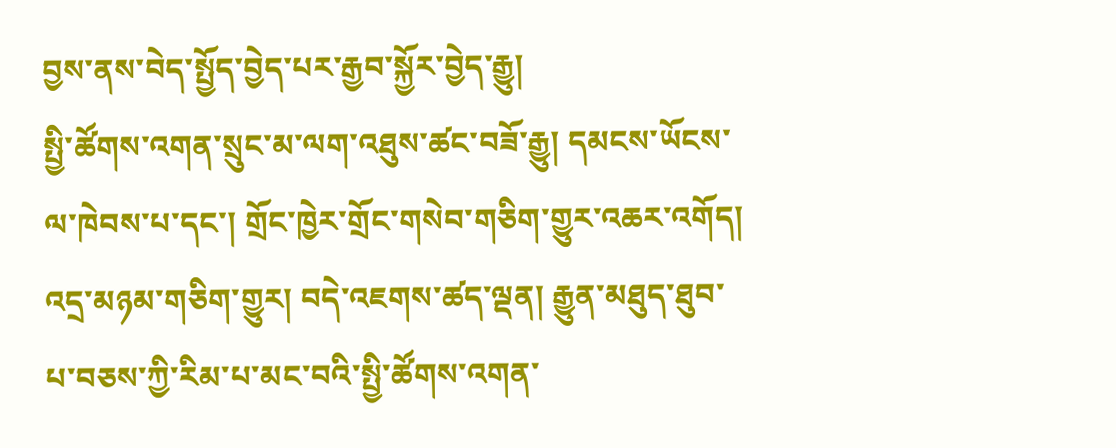བྱས་ནས་བེད་སྤྱོད་བྱེད་པར་རྒྱབ་སྐྱོར་བྱེད་རྒྱུ།
སྤྱི་ཚོགས་འགན་སྲུང་མ་ལག་འཐུས་ཚང་བཟོ་རྒྱུ། དམངས་ཡོངས་ལ་ཁེབས་པ་དང་། གྲོང་ཁྱེར་གྲོང་གསེབ་གཅིག་གྱུར་འཆར་འགོད། འདྲ་མཉམ་གཅིག་གྱུར། བདེ་འཇགས་ཚད་ལྡན། རྒྱུན་མཐུད་ཐུབ་པ་བཅས་ཀྱི་རིམ་པ་མང་བའི་སྤྱི་ཚོགས་འགན་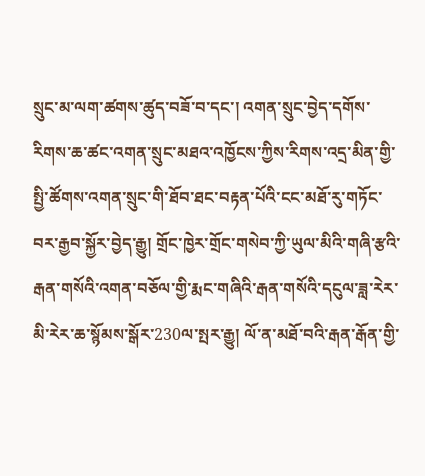སྲུང་མ་ལག་ཚགས་ཚུད་བཟོ་བ་དང་། འགན་སྲུང་བྱེད་དགོས་རིགས་ཆ་ཚང་འགན་སྲུང་མཐའ་འཁྱོངས་ཀྱིས་རིགས་འདྲ་མིན་གྱི་སྤྱི་ཚོགས་འགན་སྲུང་གི་ཐོབ་ཐང་བརྟན་པོའི་ངང་མཐོ་རུ་གཏོང་བར་རྒྱབ་སྐྱོར་བྱེད་རྒྱུ། གྲོང་ཁྱེར་གྲོང་གསེབ་ཀྱི་ཡུལ་མིའི་གཞི་རྩའི་རྒན་གསོའི་འགན་བཅོལ་གྱི་རྨང་གཞིའི་རྒན་གསོའི་དངུལ་ཟླ་རེར་མི་རེར་ཆ་སྙོམས་སྒོར་230ལ་སྤར་རྒྱུ། ལོ་ན་མཐོ་བའི་རྒན་རྒོན་གྱི་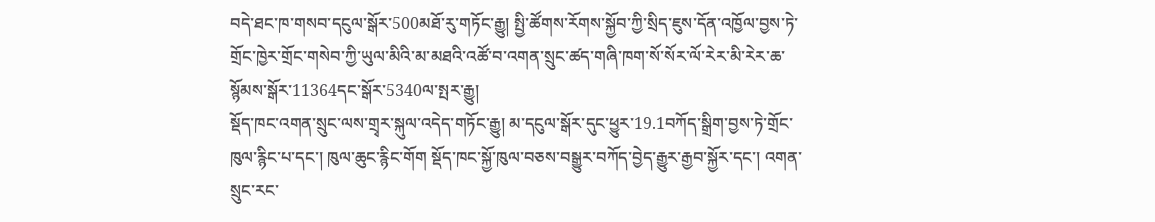བདེ་ཐང་ཁ་གསབ་དངུལ་སྒོར་500མཐོ་རུ་གཏོང་རྒྱུ། སྤྱི་ཚོགས་རོགས་སྐྱོབ་ཀྱི་སྲིད་ཇུས་དོན་འཁྱོལ་བྱས་ཏེ་གྲོང་ཁྱེར་གྲོང་གསེབ་ཀྱི་ཡུལ་མིའི་མ་མཐའི་འཚོ་བ་འགན་སྲུང་ཚད་གཞི་ཁག་སོ་སོར་ལོ་རེར་མི་རེར་ཆ་སྙོམས་སྒོར་11364དང་སྒོར་5340ལ་སྤར་རྒྱུ།
སྡོད་ཁང་འགན་སྲུང་ལས་གྲྭར་སྐུལ་འདེད་གཏོང་རྒྱུ། མ་དངུལ་སྒོར་དུང་ཕྱུར་19.1བཀོད་སྒྲིག་བྱས་ཏེ་གྲོང་ཁུལ་རྙིང་པ་དང་། ཁུལ་ཆུང་རྙིང་གོག སྡོད་ཁང་སྐྱོ་ཁུལ་བཅས་བསྒྱུར་བཀོད་བྱེད་རྒྱུར་རྒྱབ་སྐྱོར་དང་། འགན་སྲུང་རང་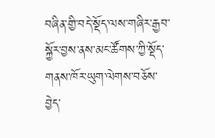བཞིན་གྱི་བདེ་སྡོད་ལས་གཞིར་རྒྱབ་སྐྱོར་བྱས་ནས་མང་ཚོགས་ཀྱི་སྡོད་གནས་ཁོར་ཡུག་ལེགས་བཅོས་བྱེད་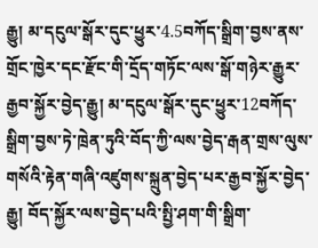རྒྱུ། མ་དངུལ་སྒོར་དུང་ཕྱུར་4.5བཀོད་སྒྲིག་བྱས་ནས་གྲོང་ཁྱེར་དང་རྫོང་གི་དྲོད་གཏོང་ལས་སྒོ་གཉེར་རྒྱུར་རྒྱབ་སྐྱོར་བྱེད་རྒྱུ། མ་དངུལ་སྒོར་དུང་ཕྱུར་12བཀོད་སྒྲིག་བྱས་ཏེ་ཁྲེན་ཏུའི་བོད་ཀྱི་ལས་བྱེད་རྒན་གྲས་ལུས་གསོའི་རྟེན་གཞི་འཛུགས་སྐྲུན་བྱེད་པར་རྒྱབ་སྐྱོར་བྱེད་རྒྱུ། བོད་སྐྱོར་ལས་བྱེད་པའི་སྤྱི་ཤག་གི་སྒྲིག་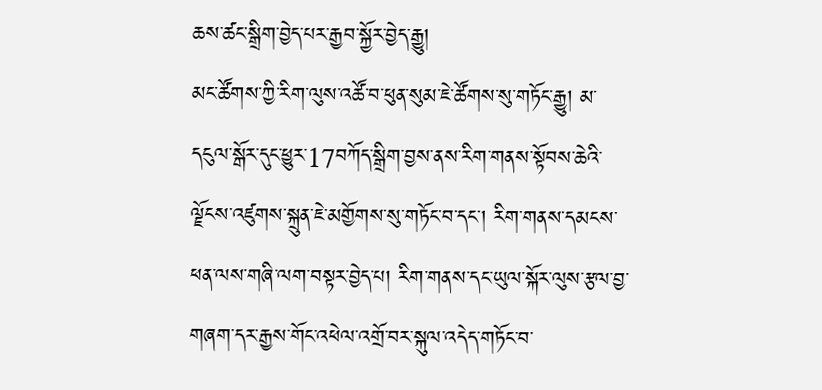ཆས་ཚང་སྒྲིག་བྱེད་པར་རྒྱབ་སྐྱོར་བྱེད་རྒྱུ།
མང་ཚོགས་ཀྱི་རིག་ལུས་འཚོ་བ་ཕུན་སུམ་ཇེ་ཚོགས་སུ་གཏོང་རྒྱུ། མ་དངུལ་སྒོར་དུང་ཕྱུར་17བཀོད་སྒྲིག་བྱས་ནས་རིག་གནས་སྟོབས་ཆེའི་ལྗོངས་འཛུགས་སྐྲུན་ཇེ་མགྱོགས་སུ་གཏོང་བ་དང་། རིག་གནས་དམངས་ཕན་ལས་གཞི་ལག་བསྟར་བྱེད་པ། རིག་གནས་དང་ཡུལ་སྐོར་ལུས་རྩལ་བྱ་གཞག་དར་རྒྱས་གོང་འཕེལ་འགྲོ་བར་སྐུལ་འདེད་གཏོང་བ་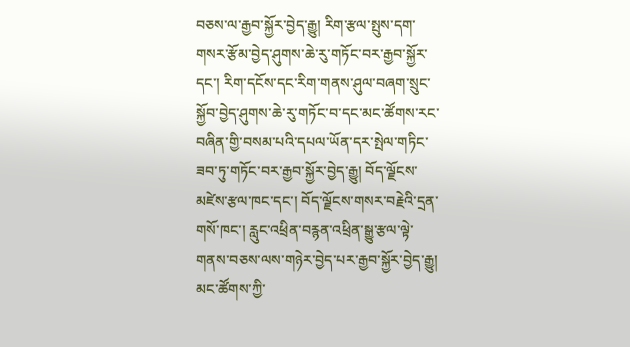བཅས་ལ་རྒྱབ་སྐྱོར་བྱེད་རྒྱུ། རིག་རྩལ་སྤུས་དག་གསར་རྩོམ་བྱེད་ཤུགས་ཆེ་རུ་གཏོང་བར་རྒྱབ་སྐྱོར་དང་། རིག་དངོས་དང་རིག་གནས་ཤུལ་བཞག་སྲུང་སྐྱོབ་བྱེད་ཤུགས་ཆེ་རུ་གཏོང་བ་དང་མང་ཚོགས་རང་བཞིན་གྱི་བསམ་པའི་དཔལ་ཡོན་དར་སྤེལ་གཏིང་ཟབ་ཏུ་གཏོང་བར་རྒྱབ་སྐྱོར་བྱེད་རྒྱུ། བོད་ལྗོངས་མཛེས་རྩལ་ཁང་དང་། བོད་ལྗོངས་གསར་བརྗེའི་དྲན་གསོ་ཁང་། རླུང་འཕྲིན་བརྙན་འཕྲིན་སྒྱུ་རྩལ་ལྟེ་གནས་བཅས་ལས་གཉེར་བྱེད་པར་རྒྱབ་སྐྱོར་བྱེད་རྒྱུ། མང་ཚོགས་ཀྱི་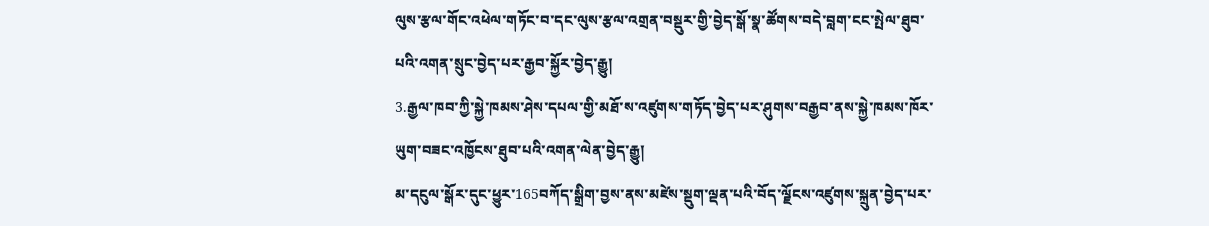ལུས་རྩལ་གོང་འཕེལ་གཏོང་བ་དང་ལུས་རྩལ་འགྲན་བསྡུར་གྱི་བྱེད་སྒོ་སྣ་ཚོགས་བདེ་བླག་ངང་སྤེལ་ཐུབ་པའི་འགན་སྲུང་བྱེད་པར་རྒྱབ་སྐྱོར་བྱེད་རྒྱུ།
3.རྒྱལ་ཁབ་ཀྱི་སྐྱེ་ཁམས་ཤེས་དཔལ་གྱི་མཐོ་ས་འཛུགས་གཏོད་བྱེད་པར་ཤུགས་བརྒྱབ་ནས་སྐྱེ་ཁམས་ཁོར་ཡུག་བཟང་འཁྱོངས་ཐུབ་པའི་འགན་ལེན་བྱེད་རྒྱུ།
མ་དངུལ་སྒོར་དུང་ཕྱུར་165བཀོད་སྒྲིག་བྱས་ནས་མཛེས་སྡུག་ལྡན་པའི་བོད་ལྗོངས་འཛུགས་སྐྲུན་བྱེད་པར་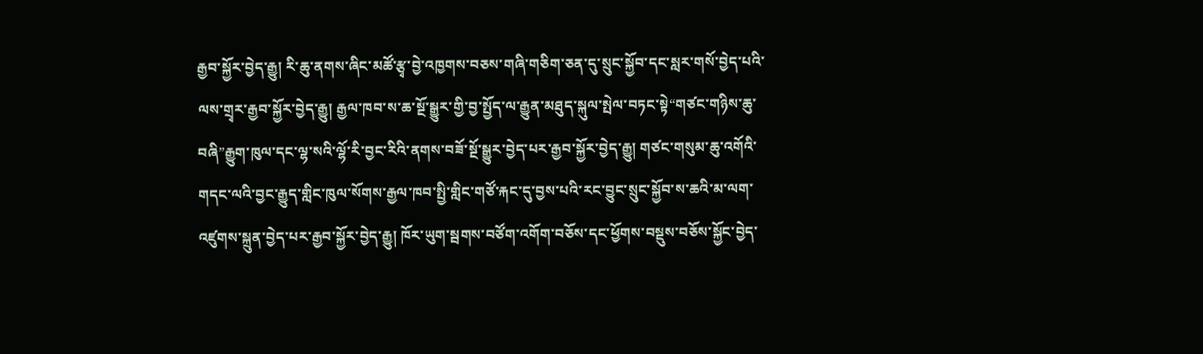རྒྱབ་སྐྱོར་བྱེད་རྒྱུ། རི་ཆུ་ནགས་ཞིང་མཚོ་རྩྭ་བྱེ་འཁྱགས་བཅས་གཞི་གཅིག་ཅན་དུ་སྲུང་སྐྱོབ་དང་སླར་གསོ་བྱེད་པའི་ལས་གྲྭར་རྒྱབ་སྐྱོར་བྱེད་རྒྱུ། རྒྱལ་ཁབ་ས་ཆ་སྔོ་སྒྱུར་གྱི་བྱ་སྤྱོད་ལ་རྒྱུན་མཐུད་སྐུལ་སྤེལ་བཏང་སྟེ“གཙང་གཉིས་ཆུ་བཞི”རྒྱུག་ཁུལ་དང་ལྷ་སའི་ལྷོ་རི་བྱང་རིའི་ནགས་བཟོ་སྔོ་སྒྱུར་བྱེད་པར་རྒྱབ་སྐྱོར་བྱེད་རྒྱུ། གཙང་གསུམ་ཆུ་འགོའི་གདང་ལའི་བྱང་རྒྱུད་གླིང་ཁུལ་སོགས་རྒྱལ་ཁབ་སྤྱི་གླིང་གཙོ་རྐང་དུ་བྱས་པའི་རང་བྱུང་སྲུང་སྐྱོབ་ས་ཆའི་མ་ལག་འཛུགས་སྐྲུན་བྱེད་པར་རྒྱབ་སྐྱོར་བྱེད་རྒྱུ། ཁོར་ཡུག་སྦགས་བཙོག་འགོག་བཅོས་དང་ཕྱོགས་བསྡུས་བཅོས་སྐྱོང་བྱེད་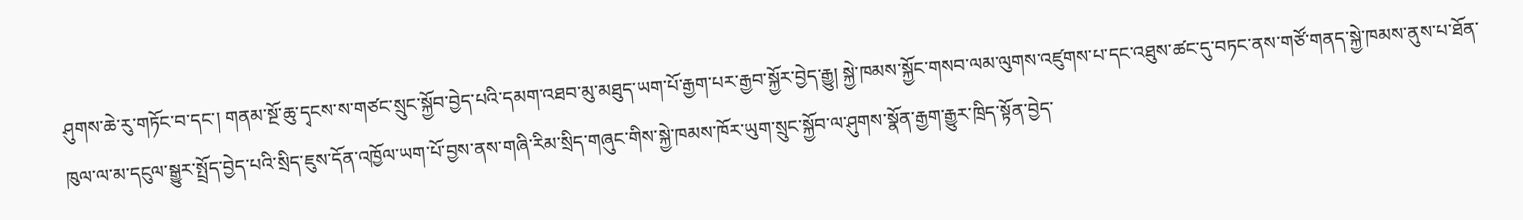ཤུགས་ཆེ་རུ་གཏོང་བ་དང་། གནམ་སྔོ་ཆུ་དྭངས་ས་གཙང་སྲུང་སྐྱོབ་བྱེད་པའི་དམག་འཐབ་མུ་མཐུད་ཡག་པོ་རྒྱག་པར་རྒྱབ་སྐྱོར་བྱེད་རྒྱུ། སྐྱེ་ཁམས་སྐྱོང་གསབ་ལམ་ལུགས་འཛུགས་པ་དང་འཐུས་ཚང་དུ་བཏང་ནས་གཙོ་གནད་སྐྱེ་ཁམས་ནུས་པ་ཐོན་ཁུལ་ལ་མ་དངུལ་སྒྱུར་སྤྲོད་བྱེད་པའི་སྲིད་ཇུས་དོན་འཁྱོལ་ཡག་པོ་བྱས་ནས་གཞི་རིམ་སྲིད་གཞུང་གིས་སྐྱེ་ཁམས་ཁོར་ཡུག་སྲུང་སྐྱོབ་ལ་ཤུགས་སྣོན་རྒྱག་རྒྱུར་ཁྲིད་སྟོན་བྱེད་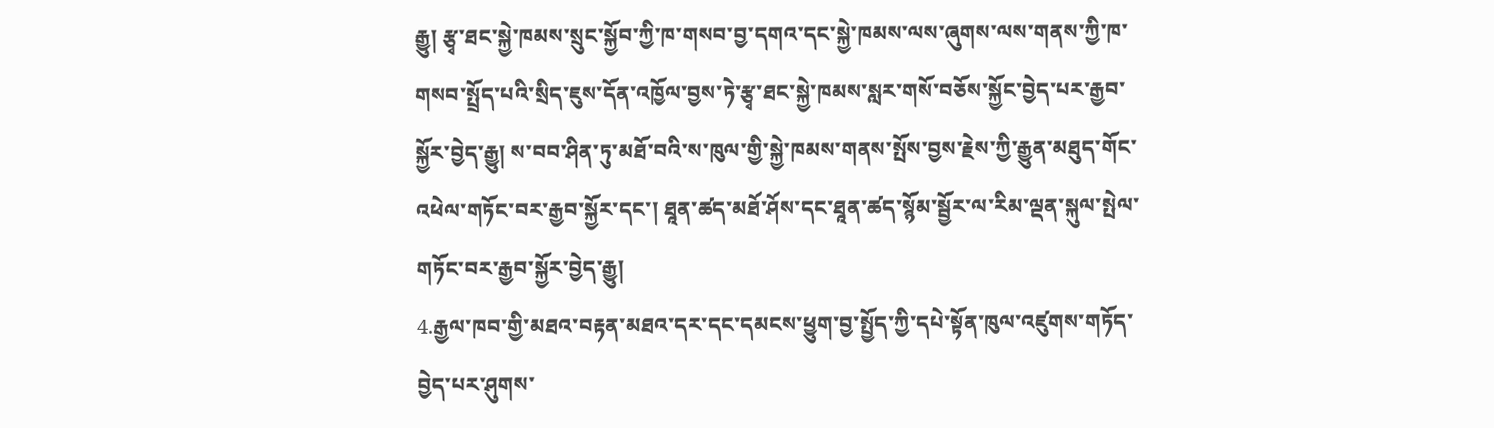རྒྱུ། རྩྭ་ཐང་སྐྱེ་ཁམས་སྲུང་སྐྱོབ་ཀྱི་ཁ་གསབ་བྱ་དགའ་དང་སྐྱེ་ཁམས་ལས་ཞུགས་ལས་གནས་ཀྱི་ཁ་གསབ་སྤྲོད་པའི་སྲིད་ཇུས་དོན་འཁྱོལ་བྱས་ཏེ་རྩྭ་ཐང་སྐྱེ་ཁམས་སླར་གསོ་བཅོས་སྐྱོང་བྱེད་པར་རྒྱབ་སྐྱོར་བྱེད་རྒྱུ། ས་བབ་ཤིན་ཏུ་མཐོ་བའི་ས་ཁུལ་གྱི་སྐྱེ་ཁམས་གནས་སྤོས་བྱས་རྗེས་ཀྱི་རྒྱུན་མཐུད་གོང་འཕེལ་གཏོང་བར་རྒྱབ་སྐྱོར་དང་། ཐཱན་ཚད་མཐོ་ཤོས་དང་ཐཱན་ཚད་སྙོམ་སྦྱོར་ལ་རིམ་ལྡན་སྐུལ་སྤེལ་གཏོང་བར་རྒྱབ་སྐྱོར་བྱེད་རྒྱུ།
4.རྒྱལ་ཁབ་གྱི་མཐའ་བརྟན་མཐའ་དར་དང་དམངས་ཕྱུག་བྱ་སྤྱོད་ཀྱི་དཔེ་སྟོན་ཁུལ་འཛུགས་གཏོད་བྱེད་པར་ཤུགས་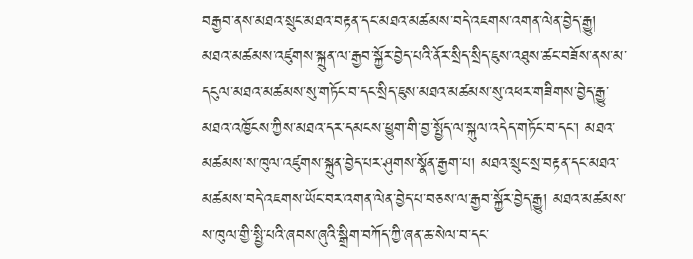བརྒྱབ་ནས་མཐའ་སྲུང་མཐའ་བརྟན་དང་མཐའ་མཚམས་བདེ་འཇགས་འགན་ལེན་བྱེད་རྒྱུ།
མཐའ་མཚམས་འཛུགས་སྐྲུན་ལ་རྒྱབ་སྐྱོར་བྱེད་པའི་ནོར་སྲིད་སྲིད་ཇུས་འཐུས་ཚང་བཟོས་ནས་མ་དངུལ་མཐའ་མཚམས་སུ་གཏོང་བ་དང་སྲིད་ཇུས་མཐའ་མཚམས་སུ་འཕར་གཟིགས་བྱེད་རྒྱུ་མཐའ་འཁྱོངས་ཀྱིས་མཐའ་དར་དམངས་ཕྱུག་གི་བྱ་སྤྱོད་ལ་སྐུལ་འདེད་གཏོང་བ་དང་། མཐའ་མཚམས་ས་ཁུལ་འཛུགས་སྐྲུན་བྱེད་པར་ཤུགས་སྣོན་རྒྱག་པ། མཐའ་སྲུང་སྲ་བརྟན་དང་མཐའ་མཚམས་བདེ་འཇགས་ཡོང་བར་འགན་ལེན་བྱེད་པ་བཅས་ལ་རྒྱབ་སྐྱོར་བྱེད་རྒྱུ། མཐའ་མཚམས་ས་ཁུལ་གྱི་སྤྱི་པའི་ཞབས་ཞུའི་སྒྲིག་བཀོད་ཀྱི་ཞན་ཆ་སེལ་བ་དང་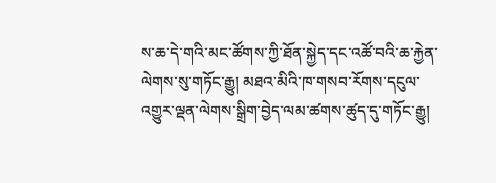ས་ཆ་དེ་གའི་མང་ཚོགས་ཀྱི་ཐོན་སྐྱེད་དང་འཚོ་བའི་ཆ་རྐྱེན་ལེགས་སུ་གཏོང་རྒྱུ། མཐའ་མིའི་ཁ་གསབ་རོགས་དངུལ་འགྱུར་ལྡན་ལེགས་སྒྲིག་བྱེད་ལམ་ཚགས་ཚུད་དུ་གཏོང་རྒྱུ།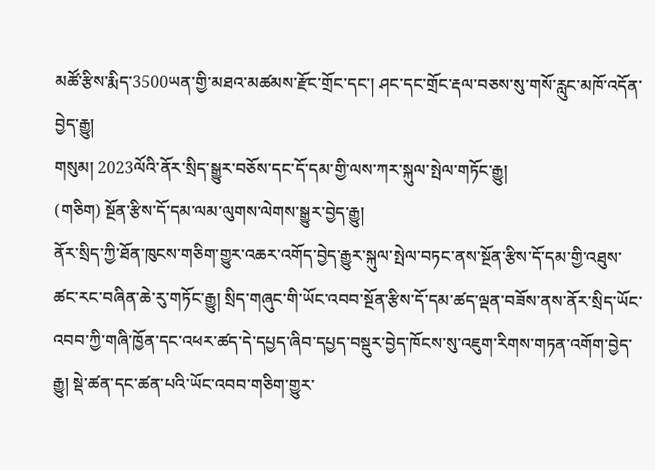མཚོ་རྩིས་རྨིད་3500ཡན་གྱི་མཐའ་མཚམས་རྫོང་གྲོང་དང་། ཤང་དང་གྲོང་རྡལ་བཅས་སུ་གསོ་རླུང་མཁོ་འདོན་བྱེད་རྒྱུ།
གསུམ། 2023ལོའི་ནོར་སྲིད་སྒྱུར་བཅོས་དང་དོ་དམ་གྱི་ལས་ཀར་སྐུལ་སྤེལ་གཏོང་རྒྱུ།
(གཅིག) སྔོན་རྩིས་དོ་དམ་ལམ་ལུགས་ལེགས་སྒྱུར་བྱེད་རྒྱུ།
ནོར་སྲིད་ཀྱི་ཐོན་ཁུངས་གཅིག་གྱུར་འཆར་འགོད་བྱེད་རྒྱུར་སྐུལ་སྤེལ་བཏང་ནས་སྔོན་རྩིས་དོ་དམ་གྱི་འཐུས་ཚང་རང་བཞིན་ཆེ་རུ་གཏོང་རྒྱུ། སྲིད་གཞུང་གི་ཡོང་འབབ་སྔོན་རྩིས་དོ་དམ་ཚད་ལྡན་བཟོས་ནས་ནོར་སྲིད་ཡོང་འབབ་ཀྱི་གཞི་ཁྱོན་དང་འཕར་ཚད་དེ་དཔྱད་ཞིབ་དཔྱད་བསྡུར་བྱེད་ཁོངས་སུ་འཇུག་རིགས་གཏན་འགོག་བྱེད་རྒྱུ། སྡེ་ཚན་དང་ཚན་པའི་ཡོང་འབབ་གཅིག་གྱུར་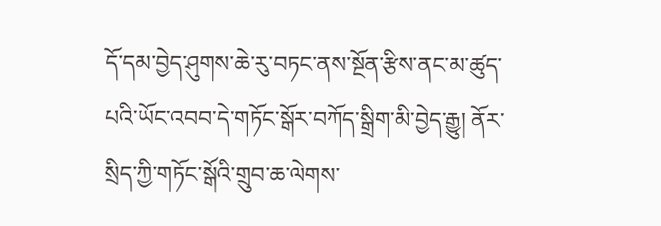དོ་དམ་བྱེད་ཤུགས་ཆེ་རུ་བཏང་ནས་སྔོན་རྩིས་ནང་མ་ཚུད་པའི་ཡོང་འབབ་དེ་གཏོང་སྒོར་བཀོད་སྒྲིག་མི་བྱེད་རྒྱུ། ནོར་སྲིད་ཀྱི་གཏོང་སྒོའི་གྲུབ་ཆ་ལེགས་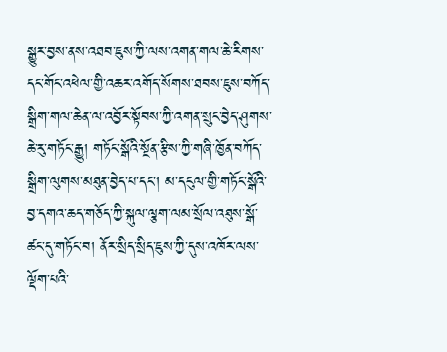སྒྱུར་བྱས་ནས་འཐབ་ཇུས་ཀྱི་ལས་འགན་གལ་ཆེ་རིགས་དང་གོང་འཕེལ་གྱི་འཆར་འགོད་སོགས་ཐབས་ཇུས་བཀོད་སྒྲིག་གལ་ཆེན་ལ་འབྱོར་སྟོབས་ཀྱི་འགན་སྲུང་བྱེད་ཤུགས་ཆེ་རུ་གཏོང་རྒྱུ། གཏོང་སྒོའི་སྔོན་རྩིས་ཀྱི་གཞི་ཁྱོན་བཀོད་སྒྲིག་ལུགས་མཐུན་བྱེད་པ་དང་། མ་དངུལ་གྱི་གཏོང་སྒོའི་བྱ་དགའ་ཆད་གཅོད་ཀྱི་སྐུལ་ལྕག་ལམ་སྲོལ་འཐུས་སྒོ་ཚང་དུ་གཏོང་བ། ནོར་སྲིད་སྲིད་ཇུས་ཀྱི་དུས་འཁོར་ལས་ལྡོག་པའི་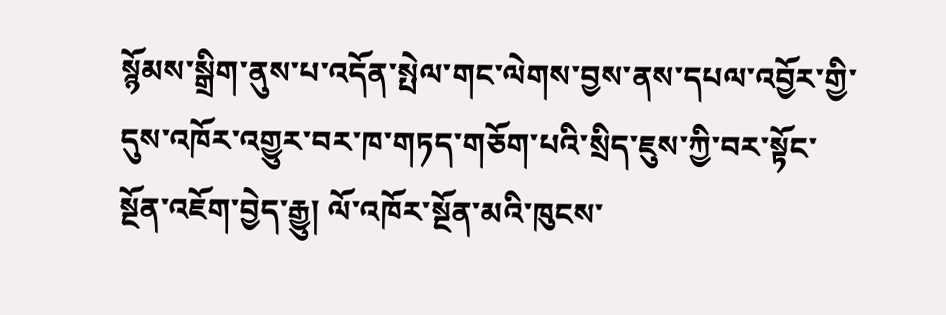སྙོམས་སྒྲིག་ནུས་པ་འདོན་སྤེལ་གང་ལེགས་བྱས་ནས་དཔལ་འབྱོར་གྱི་དུས་འཁོར་འགྱུར་བར་ཁ་གཏད་གཅོག་པའི་སྲིད་ཇུས་ཀྱི་བར་སྟོང་སྔོན་འཇོག་བྱེད་རྒྱུ། ལོ་འཁོར་སྔོན་མའི་ཁུངས་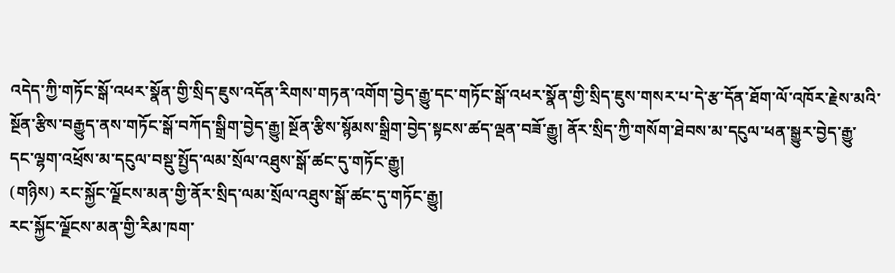འདེད་ཀྱི་གཏོང་སྒོ་འཕར་སྣོན་གྱི་སྲིད་ཇུས་འདོན་རིགས་གཏན་འགོག་བྱེད་རྒྱུ་དང་གཏོང་སྒོ་འཕར་སྣོན་གྱི་སྲིད་ཇུས་གསར་པ་དེ་རྩ་དོན་ཐོག་ལོ་འཁོར་རྗེས་མའི་སྔོན་རྩིས་བརྒྱུད་ནས་གཏོང་སྒོ་བཀོད་སྒྲིག་བྱེད་རྒྱུ། སྔོན་རྩིས་སྙོམས་སྒྲིག་བྱེད་སྟངས་ཚད་ལྡན་བཟོ་རྒྱུ། ནོར་སྲིད་ཀྱི་གསོག་ཐེབས་མ་དངུལ་ཕན་སྒྱུར་བྱེད་རྒྱུ་དང་ལྷག་འཕྲོས་མ་དངུལ་བསྡུ་སྤྱོད་ལམ་སྲོལ་འཐུས་སྒོ་ཚང་དུ་གཏོང་རྒྱུ།
(གཉིས) རང་སྐྱོང་ལྗོངས་མན་གྱི་ནོར་སྲིད་ལམ་སྲོལ་འཐུས་སྒོ་ཚང་དུ་གཏོང་རྒྱུ།
རང་སྐྱོང་ལྗོངས་མན་གྱི་རིམ་ཁག་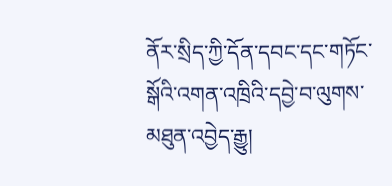ནོར་སྲིད་ཀྱི་དོན་དབང་དང་གཏོང་སྒོའི་འགན་འཁྲིའི་དབྱེ་བ་ལུགས་མཐུན་འབྱེད་རྒྱུ།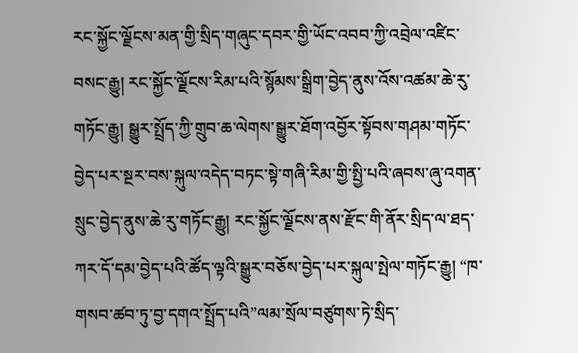རང་སྐྱོང་ལྗོངས་མན་གྱི་སྲིད་གཞུང་དབར་གྱི་ཡོང་འབབ་ཀྱི་འབྲེལ་འཛིང་བསང་རྒྱུ། རང་སྐྱོང་ལྗོངས་རིམ་པའི་སྙོམས་སྒྲིག་བྱེད་ནུས་འོས་འཚམ་ཆེ་རུ་གཏོང་རྒྱུ། སྒྱུར་སྤྲོད་ཀྱི་གྲུབ་ཆ་ལེགས་སྒྱུར་ཐོག་འབྱོར་སྟོབས་གཤམ་གཏོང་བྱེད་པར་སྔར་བས་སྐུལ་འདེད་བཏང་སྟེ་གཞི་རིམ་གྱི་སྤྱི་པའི་ཞབས་ཞུ་འགན་སྲུང་བྱེད་ནུས་ཆེ་རུ་གཏོང་རྒྱུ། རང་སྐྱོང་ལྗོངས་ནས་རྫོང་གི་ནོར་སྲིད་ལ་ཐད་ཀར་དོ་དམ་བྱེད་པའི་ཚོད་ལྟའི་སྒྱུར་བཅོས་བྱེད་པར་སྐུལ་སྤེལ་གཏོང་རྒྱུ། “ཁ་གསབ་ཚབ་ཏུ་བྱ་དགའ་སྤྲོད་པའི”ལམ་སྲོལ་བཙུགས་ཏེ་སྲིད་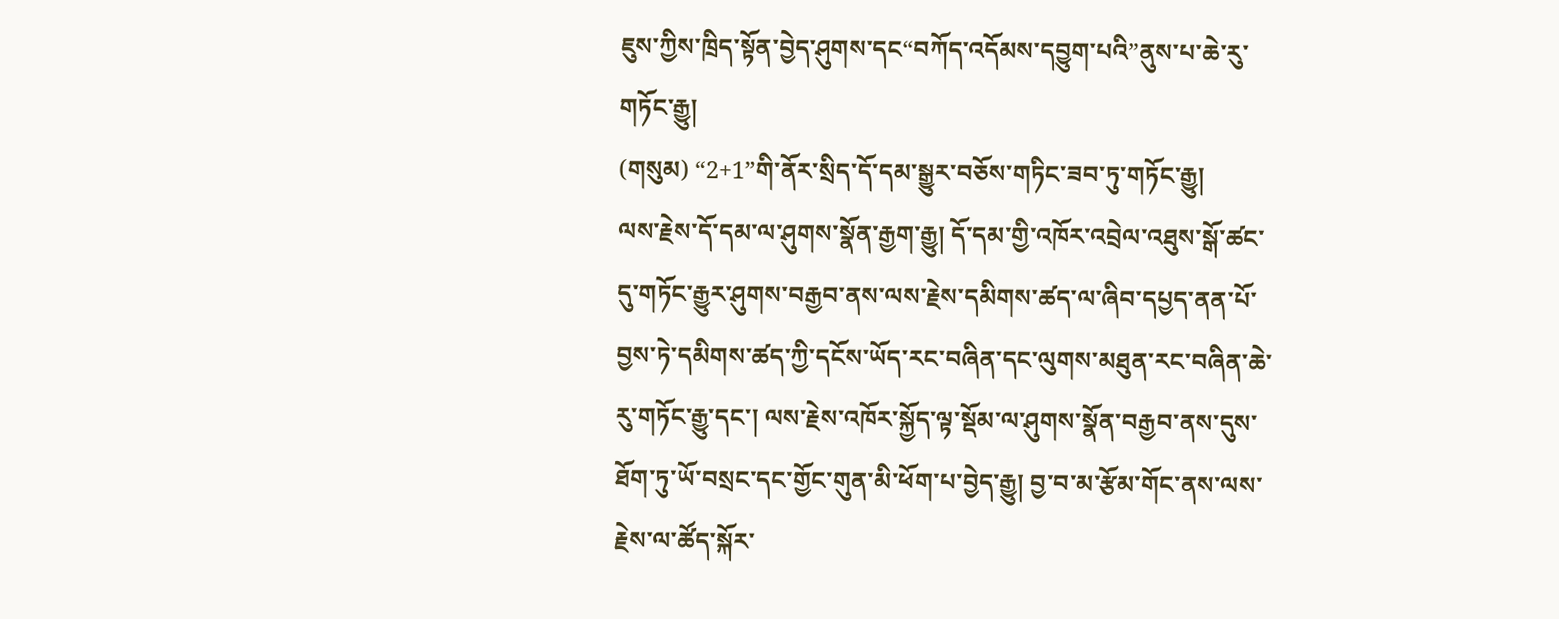ཇུས་ཀྱིས་ཁྲིད་སྟོན་བྱེད་ཤུགས་དང“བཀོད་འདོམས་དབྱུག་པའི”ནུས་པ་ཆེ་རུ་གཏོང་རྒྱུ།
(གསུམ) “2+1”གི་ནོར་སྲིད་དོ་དམ་སྒྱུར་བཅོས་གཏིང་ཟབ་ཏུ་གཏོང་རྒྱུ།
ལས་རྗེས་དོ་དམ་ལ་ཤུགས་སྣོན་རྒྱག་རྒྱུ། དོ་དམ་གྱི་འཁོར་འབྲེལ་འཐུས་སྒོ་ཚང་དུ་གཏོང་རྒྱུར་ཤུགས་བརྒྱབ་ནས་ལས་རྗེས་དམིགས་ཚད་ལ་ཞིབ་དཔྱད་ནན་པོ་བྱས་ཏེ་དམིགས་ཚད་ཀྱི་དངོས་ཡོད་རང་བཞིན་དང་ལུགས་མཐུན་རང་བཞིན་ཆེ་རུ་གཏོང་རྒྱུ་དང་། ལས་རྗེས་འཁོར་སྐྱོད་ལྟ་སྡོམ་ལ་ཤུགས་སྣོན་བརྒྱབ་ནས་དུས་ཐོག་ཏུ་ཡོ་བསྲང་དང་གྱོང་གུན་མི་ཕོག་པ་བྱེད་རྒྱུ། བྱ་བ་མ་རྩོམ་གོང་ནས་ལས་རྗེས་ལ་ཚོད་སྐོར་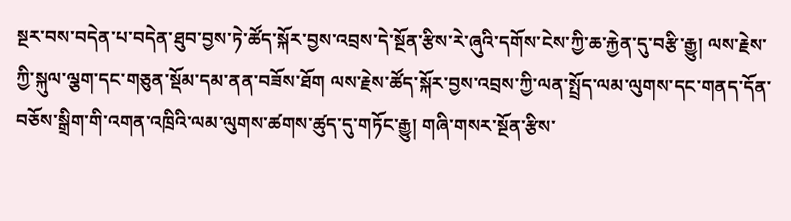སྔར་བས་བདེན་པ་བདེན་ཐུབ་བྱས་ཏེ་ཚོད་སྐོར་བྱས་འབྲས་དེ་སྔོན་རྩིས་རེ་ཞུའི་དགོས་ངེས་ཀྱི་ཆ་རྐྱེན་དུ་བརྩི་རྒྱུ། ལས་རྗེས་ཀྱི་སྐུལ་ལྕག་དང་གཅུན་སྡོམ་དམ་ནན་བཟོས་ཐོག ལས་རྗེས་ཚོད་སྐོར་བྱས་འབྲས་ཀྱི་ལན་སྤྲོད་ལམ་ལུགས་དང་གནད་དོན་བཅོས་སྒྲིག་གི་འགན་འཁྲིའི་ལམ་ལུགས་ཚགས་ཚུད་དུ་གཏོང་རྒྱུ། གཞི་གསར་སྔོན་རྩིས་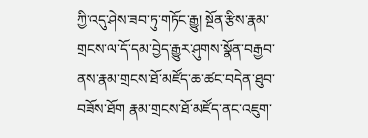ཀྱི་འདུ་ཤེས་ཟབ་ཏུ་གཏོང་རྒྱུ། སྔོན་རྩིས་རྣམ་གྲངས་ལ་དོ་དམ་བྱེད་རྒྱུར་ཤུགས་སྣོན་བརྒྱབ་ནས་རྣམ་གྲངས་ཐོ་མཛོད་ཆ་ཚང་བདེན་ཐུབ་བཟོས་ཐོག རྣམ་གྲངས་ཐོ་མཛོད་ནང་འཇུག་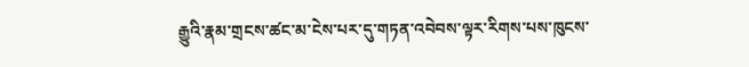རྒྱུའི་རྣམ་གྲངས་ཚང་མ་ངེས་པར་དུ་གཏན་འབེབས་ལྟར་རིགས་པས་ཁུངས་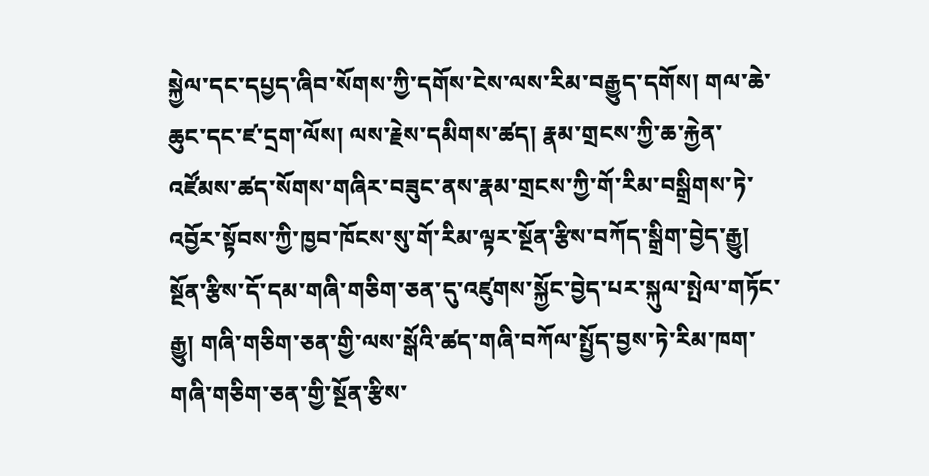སྐྱེལ་དང་དཔྱད་ཞིབ་སོགས་ཀྱི་དགོས་ངེས་ལས་རིམ་བརྒྱུད་དགོས། གལ་ཆེ་ཆུང་དང་ཛ་དྲག་ལོས། ལས་རྗེས་དམིགས་ཚད། རྣམ་གྲངས་ཀྱི་ཆ་རྐྱེན་འཛོམས་ཚད་སོགས་གཞིར་བཟུང་ནས་རྣམ་གྲངས་ཀྱི་གོ་རིམ་བསྒྲིགས་ཏེ་འབྱོར་སྟོབས་ཀྱི་ཁྱབ་ཁོངས་སུ་གོ་རིམ་ལྟར་སྔོན་རྩིས་བཀོད་སྒྲིག་བྱེད་རྒྱུ། སྔོན་རྩིས་དོ་དམ་གཞི་གཅིག་ཅན་དུ་འཛུགས་སྐྱོང་བྱེད་པར་སྐུལ་སྤེལ་གཏོང་རྒྱུ། གཞི་གཅིག་ཅན་གྱི་ལས་སྒོའི་ཚད་གཞི་བཀོལ་སྤྱོད་བྱས་ཏེ་རིམ་ཁག་གཞི་གཅིག་ཅན་གྱི་སྔོན་རྩིས་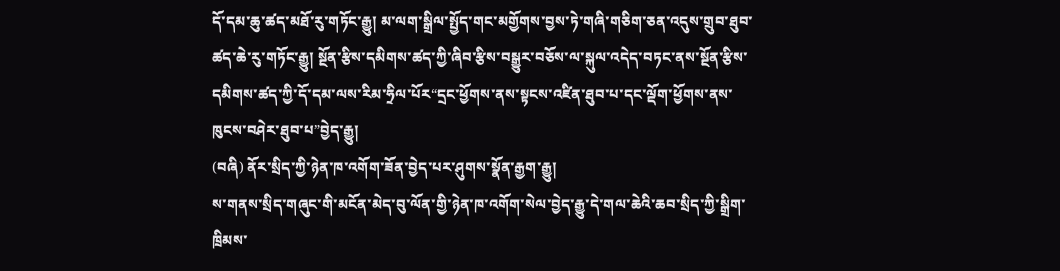དོ་དམ་ཆུ་ཚད་མཐོ་རུ་གཏོང་རྒྱུ། མ་ལག་སྒྲིལ་སྤྱོད་གང་མགྱོགས་བྱས་ཏེ་གཞི་གཅིག་ཅན་འདུས་གྲུབ་ཐུབ་ཚད་ཆེ་རུ་གཏོང་རྒྱུ། སྔོན་རྩིས་དམིགས་ཚད་ཀྱི་ཞིབ་རྩིས་བསྒྱུར་བཅོས་ལ་སྐུལ་འདེད་བཏང་ནས་སྔོན་རྩིས་དམིགས་ཚད་ཀྱི་དོ་དམ་ལས་རིམ་ཧྲིལ་པོར“དྲང་ཕྱོགས་ནས་སྟངས་འཛིན་ཐུབ་པ་དང་ལྡོག་ཕྱོགས་ནས་ཁུངས་བཤེར་ཐུབ་པ”བྱེད་རྒྱུ།
(བཞི) ནོར་སྲིད་ཀྱི་ཉེན་ཁ་འགོག་ཟོན་བྱེད་པར་ཤུགས་སྣོན་རྒྱག་རྒྱུ།
ས་གནས་སྲིད་གཞུང་གི་མངོན་མེད་བུ་ལོན་གྱི་ཉེན་ཁ་འགོག་སེལ་བྱེད་རྒྱུ་དེ་གལ་ཆེའི་ཆབ་སྲིད་ཀྱི་སྒྲིག་ཁྲིམས་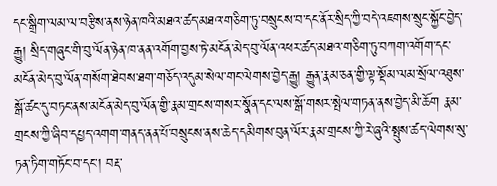དང་སྒྲིག་ལམ་ལ་བརྩིས་ནས་ཉེན་ཁའི་མཐའ་ཚད་མཐའ་གཅིག་ཏུ་བསྲུངས་བ་དང་ནོར་སྲིད་ཀྱི་བདེ་འཇགས་སྲུང་སྐྱོང་བྱེད་རྒྱུ། སྲིད་གཞུང་གི་བུ་ལོན་ཉེན་ཁ་ནན་འགོག་བྱས་ཏེ་མངོན་མེད་བུ་ལོན་འཕར་ཚད་མཐའ་གཅིག་ཏུ་བཀག་འགོག་དང་མངོན་མེད་བུ་ལོན་གསོག་ཐེབས་ཐག་གཅོད་འདུམ་སེལ་གང་ལེགས་བྱེད་རྒྱུ། རྒྱུན་རྣམ་ཅན་གྱི་ལྟ་སྡོམ་ལམ་སྲོལ་འཐུས་སྒོ་ཚང་དུ་བཏང་ནས་མངོན་མེད་བུ་ལོན་གྱི་རྣམ་གྲངས་གསར་སྣོན་དང་ལས་སྒོ་གསར་སྤེལ་གཏན་ནས་བྱེད་མི་ཆོག རྣམ་གྲངས་ཀྱི་ཞིབ་དཔྱད་འགག་གནད་ནན་པོ་བསྲུངས་ནས་ཆེད་དམིགས་བུན་ལོར་རྣམ་གྲངས་ཀྱི་རེ་ཞུའི་སྤུས་ཚད་ལེགས་སུ་ཏན་ཏིག་གཏོང་བ་དང་། བརྡ་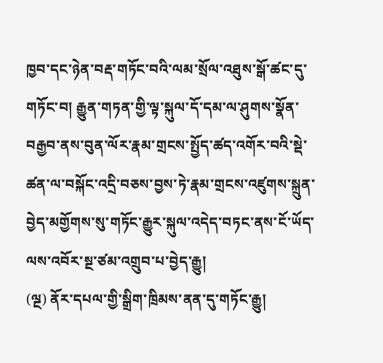ཁྱབ་དང་ཉེན་བརྡ་གཏོང་བའི་ལམ་སྲོལ་འཐུས་སྒོ་ཚང་དུ་གཏོང་བ། རྒྱུན་གཏན་གྱི་ལྟ་སྐུལ་དོ་དམ་ལ་ཤུགས་སྣོན་བརྒྱབ་ནས་བུན་ལོར་རྣམ་གྲངས་སྤྱོད་ཚད་འགོར་བའི་སྡེ་ཚན་ལ་བསྐོང་འདྲི་བཅས་བྱས་ཏེ་རྣམ་གྲངས་འཛུགས་སྐྲུན་བྱེད་མགྱོགས་སུ་གཏོང་རྒྱུར་སྐུལ་འདེད་བཏང་ནས་ངོ་ཡོད་ལས་འབོར་སྔ་ཙམ་འགྲུབ་པ་བྱེད་རྒྱུ།
(ལྔ) ནོར་དཔལ་གྱི་སྒྲིག་ཁྲིམས་ནན་དུ་གཏོང་རྒྱུ།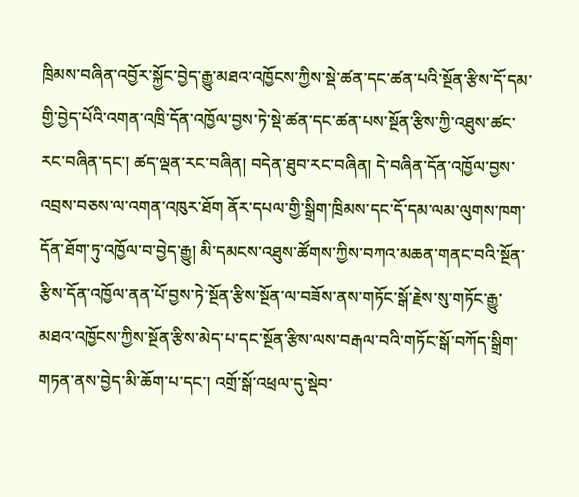ཁྲིམས་བཞིན་འབྱོར་སྐྱོང་བྱེད་རྒྱུ་མཐའ་འཁྱོངས་ཀྱིས་སྡེ་ཚན་དང་ཚན་པའི་སྔོན་རྩིས་དོ་དམ་གྱི་བྱེད་པོའི་འགན་འཁྲི་དོན་འཁྱོལ་བྱས་ཏེ་སྡེ་ཚན་དང་ཚན་པས་སྔོན་རྩིས་ཀྱི་འཐུས་ཚང་རང་བཞིན་དང་། ཚད་ལྡན་རང་བཞིན། བདེན་ཐུབ་རང་བཞིན། དེ་བཞིན་དོན་འཁྱོལ་བྱས་འབྲས་བཅས་ལ་འགན་འཁུར་ཐོག ནོར་དཔལ་གྱི་སྒྲིག་ཁྲིམས་དང་དོ་དམ་ལམ་ལུགས་ཁག་དོན་ཐོག་ཏུ་འཁྱོལ་བ་བྱེད་རྒྱུ། མི་དམངས་འཐུས་ཚོགས་ཀྱིས་བཀའ་མཆན་གནང་བའི་སྔོན་རྩིས་དོན་འཁྱོལ་ནན་པོ་བྱས་ཏེ་སྔོན་རྩིས་སྔོན་ལ་བཟོས་ནས་གཏོང་སྒོ་རྗེས་སུ་གཏོང་རྒྱུ་མཐའ་འཁྱོངས་ཀྱིས་སྔོན་རྩིས་མེད་པ་དང་སྔོན་རྩིས་ལས་བརྒལ་བའི་གཏོང་སྒོ་བཀོད་སྒྲིག་གཏན་ནས་བྱེད་མི་ཆོག་པ་དང་། འགྲོ་སྒོ་འཕྲལ་དུ་སྡེབ་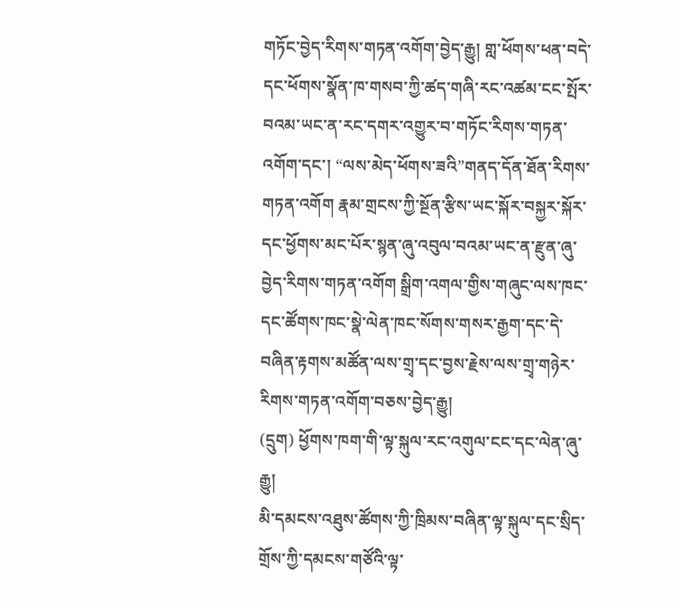གཏོང་བྱེད་རིགས་གཏན་འགོག་བྱེད་རྒྱུ། གླ་ཕོགས་ཕན་བདེ་དང་ཕོགས་སྣོན་ཁ་གསབ་ཀྱི་ཚད་གཞི་རང་འཚམ་ངང་སྤོར་བའམ་ཡང་ན་རང་དགར་འགྱུར་བ་གཏོང་རིགས་གཏན་འགོག་དང་། “ལས་མེད་ཕོགས་ཟའི”གནད་དོན་ཐོན་རིགས་གཏན་འགོག རྣམ་གྲངས་ཀྱི་སྔོན་རྩིས་ཡང་སྐོར་བསྐྱར་སྐོར་དང་ཕྱོགས་མང་པོར་སྙན་ཞུ་འབུལ་བའམ་ཡང་ན་རྫུན་ཞུ་བྱེད་རིགས་གཏན་འགོག སྒྲིག་འགལ་གྱིས་གཞུང་ལས་ཁང་དང་ཚོགས་ཁང་སྣེ་ལེན་ཁང་སོགས་གསར་རྒྱག་དང་དེ་བཞིན་རྟགས་མཚོན་ལས་གྲྭ་དང་བྱས་རྗེས་ལས་གྲྭ་གཉེར་རིགས་གཏན་འགོག་བཅས་བྱེད་རྒྱུ།
(དྲུག) ཕྱོགས་ཁག་གི་ལྟ་སྐུལ་རང་འགུལ་ངང་དང་ལེན་ཞུ་རྒྱུ།
མི་དམངས་འཐུས་ཚོགས་ཀྱི་ཁྲིམས་བཞིན་ལྟ་སྐུལ་དང་སྲིད་གྲོས་ཀྱི་དམངས་གཙོའི་ལྟ་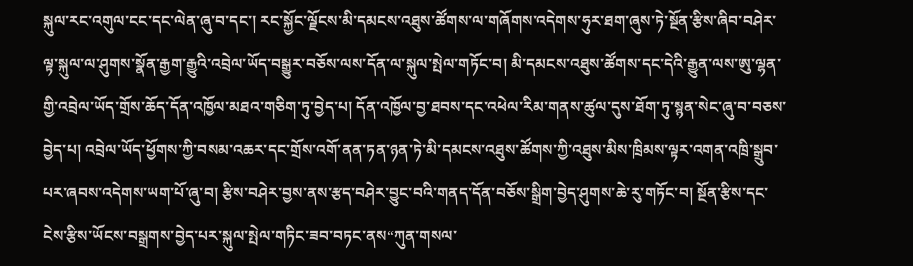སྐུལ་རང་འགུལ་ངང་དང་ལེན་ཞུ་བ་དང་། རང་སྐྱོང་ལྗོངས་མི་དམངས་འཐུས་ཚོགས་ལ་གཞོགས་འདེགས་ཧུར་ཐག་ཞུས་ཏེ་སྔོན་རྩིས་ཞིབ་བཤེར་ལྟ་སྐུལ་ལ་ཤུགས་སྣོན་རྒྱག་རྒྱུའི་འབྲེལ་ཡོད་བསྒྱུར་བཅོས་ལས་དོན་ལ་སྐུལ་སྤེལ་གཏོང་བ། མི་དམངས་འཐུས་ཚོགས་དང་དེའི་རྒྱུན་ལས་ཨུ་ལྷན་གྱི་འབྲེལ་ཡོད་གྲོས་ཆོད་དོན་འཁྱོལ་མཐའ་གཅིག་ཏུ་བྱེད་པ། དོན་འཁྱོལ་བྱ་ཐབས་དང་འཕེལ་རིམ་གནས་ཚུལ་དུས་ཐོག་ཏུ་སྙན་སེང་ཞུ་བ་བཅས་བྱེད་པ། འབྲེལ་ཡོད་ཕྱོགས་ཀྱི་བསམ་འཆར་དང་གྲོས་འགོ་ནན་ཏན་ཉན་ཏེ་མི་དམངས་འཐུས་ཚོགས་ཀྱི་འཐུས་མིས་ཁྲིམས་ལྟར་འགན་འཁྲི་སྒྲུབ་པར་ཞབས་འདེགས་ཡག་པོ་ཞུ་བ། རྩིས་བཤེར་བྱས་ནས་རྩད་བཤེར་བྱུང་བའི་གནད་དོན་བཅོས་སྒྲིག་བྱེད་ཤུགས་ཆེ་རུ་གཏོང་བ། སྔོན་རྩིས་དང་ངེས་རྩིས་ཡོངས་བསྒྲགས་བྱེད་པར་སྐུལ་སྤེལ་གཏིང་ཟབ་བཏང་ནས“ཀུན་གསལ་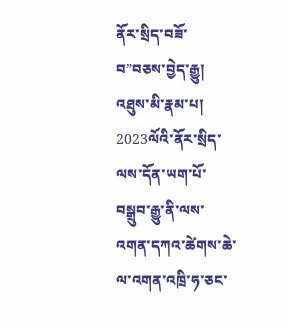ནོར་སྲིད་བཟོ་བ”བཅས་བྱེད་རྒྱུ།
འཐུས་མི་རྣམ་པ། 2023ལོའི་ནོར་སྲིད་ལས་དོན་ཡག་པོ་བསྒྲུབ་རྒྱུ་ནི་ལས་འགན་དཀའ་ཚེགས་ཆེ་ལ་འགན་འཁྲི་ཧ་ཅང་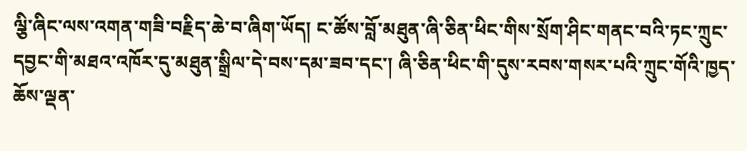ལྕི་ཞིང་ལས་འགན་གཟི་བརྗིད་ཆེ་བ་ཞིག་ཡོད། ང་ཚོས་བློ་མཐུན་ཞི་ཅིན་ཕིང་གིས་སྲོག་ཤིང་གནང་བའི་ཏང་ཀྲུང་དབྱང་གི་མཐའ་འཁོར་དུ་མཐུན་སྒྲིལ་དེ་བས་དམ་ཟབ་དང་། ཞི་ཅིན་ཕིང་གི་དུས་རབས་གསར་པའི་ཀྲུང་གོའི་ཁྱད་ཆོས་ལྡན་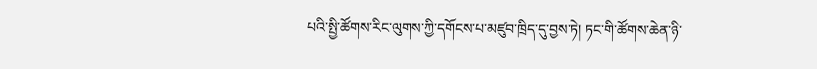པའི་སྤྱི་ཚོགས་རིང་ལུགས་ཀྱི་དགོངས་པ་མཛུབ་ཁྲིད་དུ་བྱས་ཏེ། ཏང་གི་ཚོགས་ཆེན་ཉི་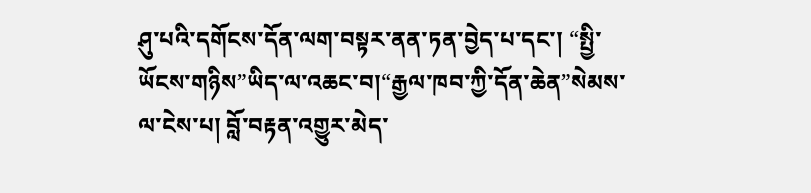ཤུ་པའི་དགོངས་དོན་ལག་བསྟར་ནན་ཏན་བྱེད་པ་དང་། “སྤྱི་ཡོངས་གཉིས”ཡིད་ལ་འཆང་བ།“རྒྱལ་ཁབ་ཀྱི་དོན་ཆེན”སེམས་ལ་ངེས་པ། བློ་བརྟན་འགྱུར་མེད་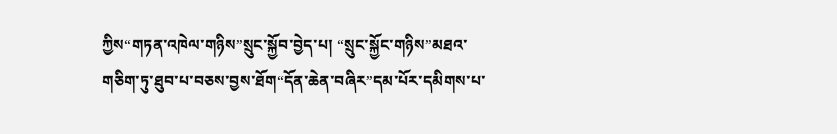ཀྱིས“གཏན་འཁེལ་གཉིས”སྲུང་སྐྱོབ་བྱེད་པ། “སྲུང་སྐྱོང་གཉིས”མཐའ་གཅིག་ཏུ་ཐུབ་པ་བཅས་བྱས་ཐོག“དོན་ཆེན་བཞིར”དམ་པོར་དམིགས་པ་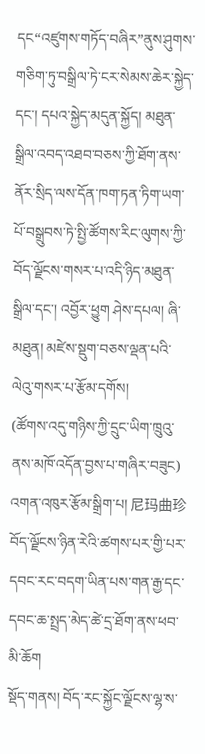དང“འཛུགས་གཏོད་བཞིར”ནུས་ཤུགས་གཅིག་ཏུ་བསྒྲིལ་ཏེ་ངར་སེམས་ཆེར་སྐྱེད་དང་། དཔའ་སྐྱེད་མདུན་སྐྱོད། མཐུན་སྒྲིལ་འབད་འཐབ་བཅས་ཀྱི་ཐོག་ནས་ནོར་སྲིད་ལས་དོན་ཁག་ཏན་ཏིག་ཡག་པོ་བསྒྲུབས་ཏེ་སྤྱི་ཚོགས་རིང་ལུགས་ཀྱི་བོད་ལྗོངས་གསར་པ་འདི་ཉིད་མཐུན་སྒྲིལ་དང་། འབྱོར་ཕྱུག ཤེས་དཔལ། ཞི་མཐུན། མཛེས་སྡུག་བཅས་ལྡན་པའི་ལེའུ་གསར་པ་རྩོམ་དགོས།
(ཚོགས་འདུ་གཉིས་ཀྱི་དྲུང་ཡིག་ཁྲུའུ་ནས་མཁོ་འདོན་བྱས་པ་གཞིར་བཟུང)
འགན་འཁུར་རྩོམ་སྒྲིག་པ། 尼玛曲珍
བོད་ལྗོངས་ཉིན་རེའི་ཚགས་པར་གྱི་པར་དབང་རང་བདག་ཡིན་པས་གན་རྒྱ་དང་དབང་ཆ་སྤྲད་མེད་ཚེ་དྲ་ཐོག་ནས་ཕབ་མི་ཆོག
སྡོད་གནས། བོད་རང་སྐྱོང་ལྗོངས་ལྷ་ས་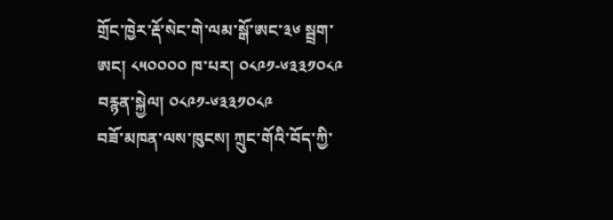གྲོང་ཁྱེར་རྡོ་སེང་གེ་ལམ་སྒོ་ཨང་༣༦ སྦྲག་ཨང། ༨༥༠༠༠༠ ཁ་པར། ༠༨༩༡-༦༣༣༡༠༨༩ བརྙན་སྐྱེལ། ༠༨༩༡-༦༣༣༡༠༨༩
བཟོ་མཁན་ལས་ཁུངས། ཀྲུང་གོའི་བོད་ཀྱི་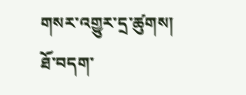གསར་འགྱུར་དྲ་ཚུགས།
ཐོ་བདག་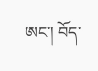ཨང་། བོད་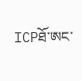ICPཐོ་ཨང་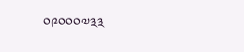༠༩༠༠༠༧༣༣